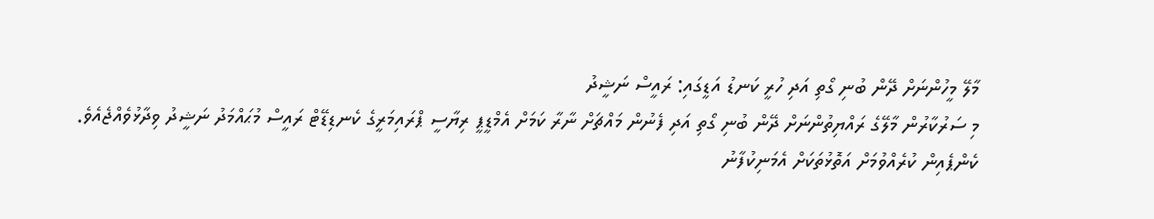މާލޭ މީހުންނަށް ދޭން ބުނި ގޯތި އަދި ހުރީ ކަނޑު އަޑީގައި: ރައީސް ނަޝީދު
މި ސަރުކާރުން މާލޭގެ ރައްޔިތުންނަށް ދޭން ބުނި ގޯތި އަދި ފެނުން މައްޗަށް ނާރާ ކަމަށް އެމްޑީޕީ ރިޔާސީ ޕްރައިމަރީގެ ކެނޑިޑޭޓް ރައީސް މުޙައްމަދު ނަޝީދު ވިދާޅުވެއްޖެއެވެ.
ކެންޕެއިން ކުރެއްވުމަށް އަތޮޅުތަކަށް އެމަނިކުފާނު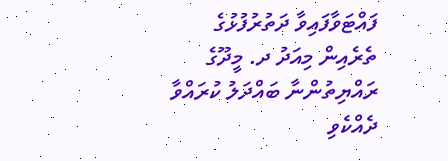ފައްޓަވާފައިވާ ދަތުރުފުޅުގެ ތެރެއިން މިއަދު ދ. މީދޫގެ ރައްޔިތުންނާ ބައްދަލު ކުރައްވާ ދެއްކެވި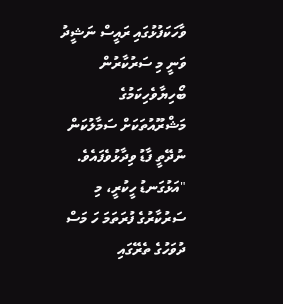ވާހަކަފުޅުގައި ރައީސް ނަޝީދު ވަނީ މި ސަރުކާރުން ބޯހިޔާވެހިކަމުގެ މަޝްރޫއުތަކަށް ސަމާލުކަން ނުދޭތީ ފާޑު ވިދާޅުވެފައެވެ.
"އަޅުގަނޑު ހީކުރީ، މި ސަރުކާރުގެ ފުރަތަމަ ހަ މަސް ދުވަހުގެ ތެރޭގައި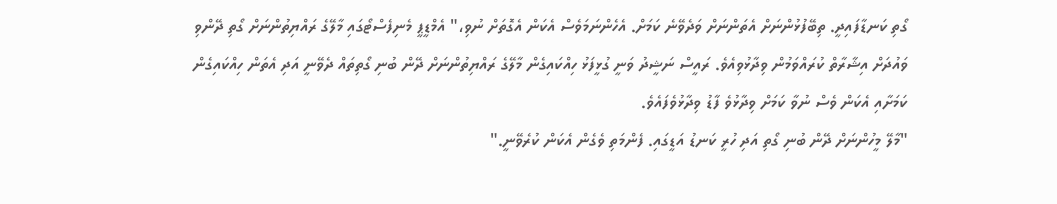ގޯތި ކަނޑާފައިދީ. ތިބޭފުޅުންނަށް އެތަންނަށް ވަދެވޭނެ ކަމަށް. އެހެންނަމަވެސް އެކަން އެގޮތަށް ނުވި،" އެމްޑީޕީ މެނިފެސްޓޯގައި މާލޭގެ ރައްޔިތުންނަށް ގޯތި ދޭންވި ވައުދަށް އިޝާރާތް ކުރައްވަމުން ވިދާޅުވިއެވެ. ރައީސް ނަޝީދު ވަނީ ގުޅީފަޅު ހިއްކައިގެން މާލޭގެ ރައްޔިތުންނަށް ދޭން ބުނި ގޯތިތައް ދެވޭނީ އަދި އެތަން ހިއްކައިގެން ކަމަށާއި އެކަން ވެސް ނުވާ ކަމަށް ވިދާޅުވެ ފާޑު ވިދާޅުވެފައެވެ.
"މާލޭ މީހުންނަށް ދޭން ބުނި ގޯތި އަދި ހުރީ ކަނޑު އަޑީގައި. ފެންމަތި ވެގެން އެކަން ކުރެވޭނީ."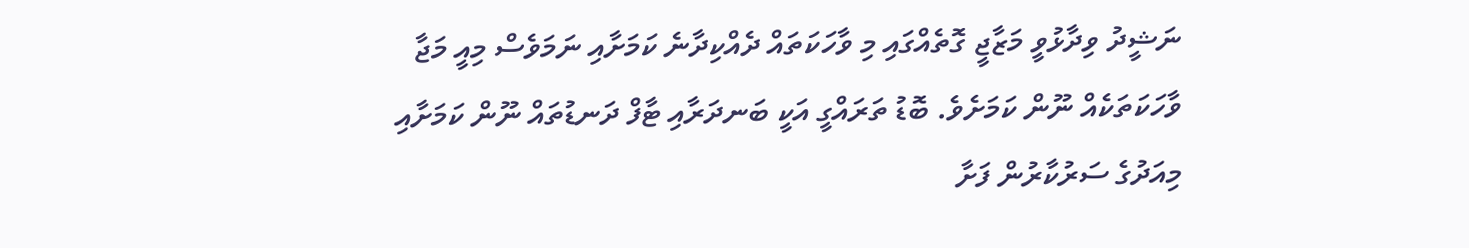ނަޝީދު ވިދާޅުވީ މަޒާޖީ ގޮތެއްގައި މި ވާހަކަތައް ދެއްކިދާނެ ކަމަށާއި ނަމަވެސް މިއީ މަޖާ ވާހަކަތަކެއް ނޫން ކަމަށެވެ. ބޮޑު ތަރައްގީ އަކީ ބަނދަރާއި ޓާފް ދަނޑުތައް ނޫން ކަމަށާއި މިއަދުގެ ސަރުކާރުން ފަށާ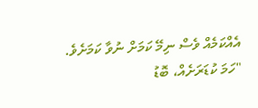އެއްކަމެއް ވެސް ނިމޭ ކަމަށް ނުވާ ކަމަށެވެ.
"ހަމަ ކުޑަރަށެއް، ބޮޑު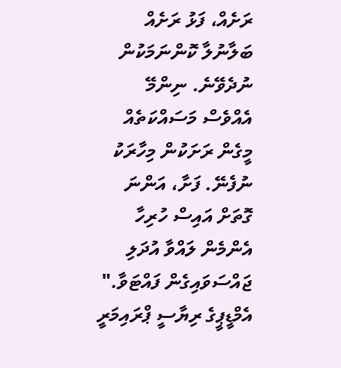ރަށެއް، ފަޅު ރަށެއް ބަލާނުލާ ކޮންނަމަކުން ނުދެވޭނެ. ނިންމޭ އެއްވެސް މަސައްކަތެއް މީގެން ރަށަކުން މިހާރަކު ނުފެނޭ. ފަށާ، އަންނަ ގޮތަށް އައިސް ހުރިހާ އެންމެން ލައްވާ އުދަލި ޖައްސަވައިގެން ފައްޓަވާ."
އެމްޑީޕީގެ ރިޔާސީ ޕްރައިމަރީ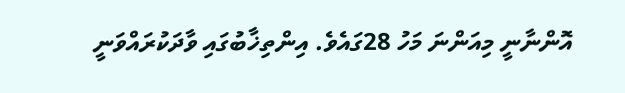އޮންނާނީ މިއަންނަ މަހު 28ގައެވެ. އިންތިޚާބުގައި ވާދަކުރައްވަނީ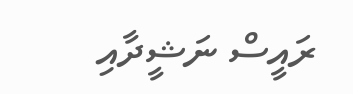ރައީސް ނަޝީދާއި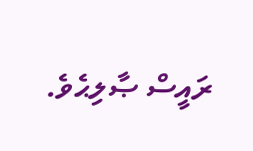ރައީސް ޞާލިޙެވެ.